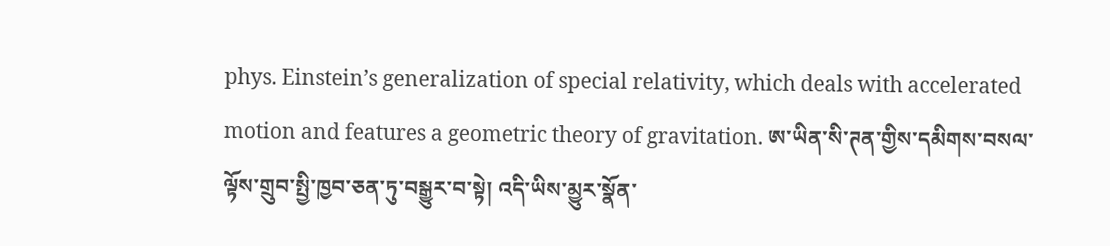phys. Einstein’s generalization of special relativity, which deals with accelerated motion and features a geometric theory of gravitation. ཨ་ཡིན་སི་ཊན་གྱིས་དམིགས་བསལ་ལྟོས་གྲུབ་སྤྱི་ཁྱབ་ཅན་ཏུ་བསྒྱུར་བ་སྟེ། འདི་ཡིས་མྱུར་སྣོན་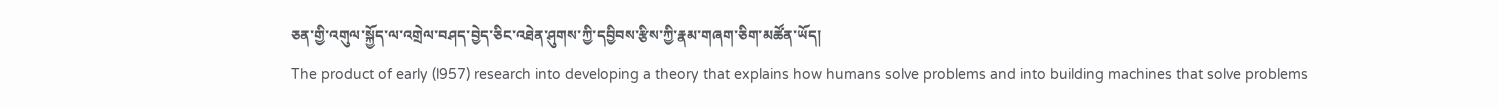ཅན་གྱི་འགུལ་སྐྱོད་ལ་འགྲེལ་བཤད་བྱེད་ཅིང་འཐེན་ཤུགས་ཀྱི་དབྱིབས་རྩིས་ཀྱི་རྣམ་གཞག་ཅིག་མཚོན་ཡོད།
The product of early (l957) research into developing a theory that explains how humans solve problems and into building machines that solve problems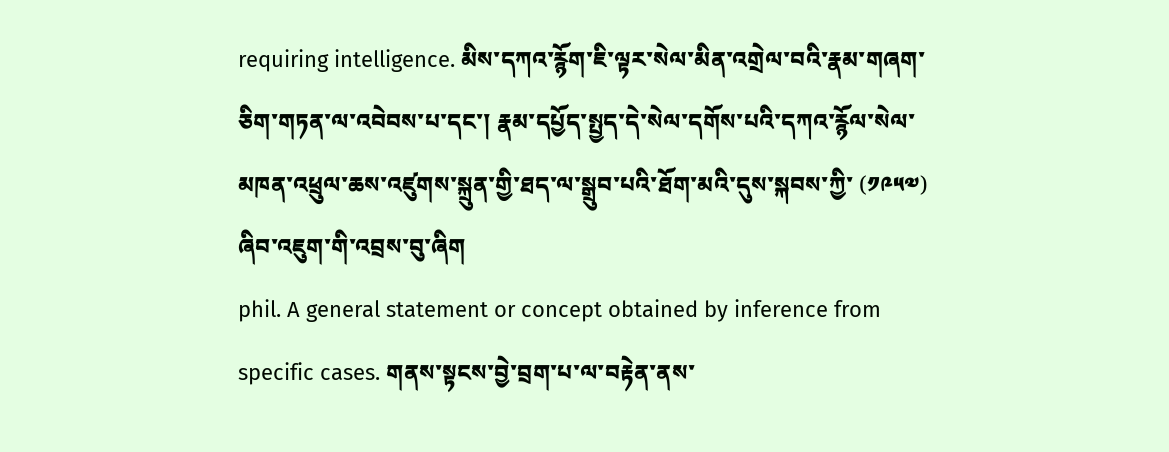requiring intelligence. མིས་དཀའ་རྙོག་ཇི་ལྟར་སེལ་མིན་འགྲེལ་བའི་རྣམ་གཞག་ཅིག་གཏན་ལ་འབེབས་པ་དང་། རྣམ་དཔྱོད་སྤྱད་དེ་སེལ་དགོས་པའི་དཀའ་རྙོལ་སེལ་མཁན་འཕྲུལ་ཆས་འཛུགས་སྐྲུན་གྱི་ཐད་ལ་སྒྲུབ་པའི་ཐོག་མའི་དུས་སྐབས་ཀྱི་ (༡༩༥༧) ཞིབ་འཇུག་གི་འབྲས་བུ་ཞིག
phil. A general statement or concept obtained by inference from specific cases. གནས་སྟངས་བྱེ་བྲག་པ་ལ་བརྟེན་ནས་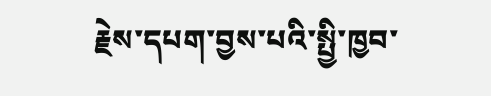རྗེས་དཔག་བྱས་པའི་སྤྱི་ཁྱབ་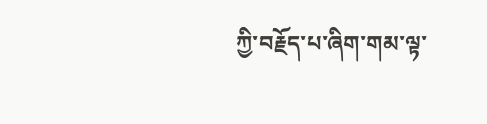ཀྱི་བརྗོད་པ་ཞིག་གམ་ལྟ་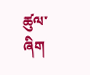ཚུལ་ཞིག